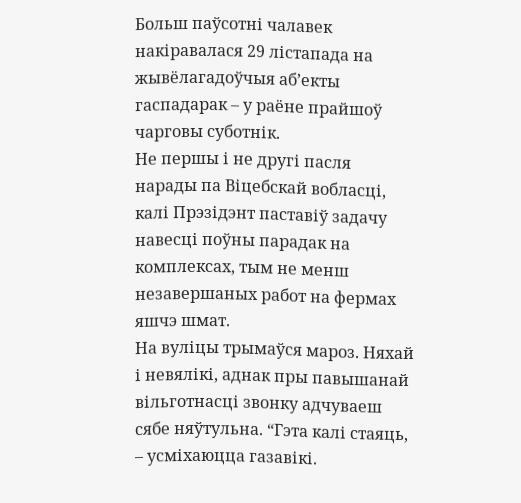Больш паўсотні чалавек накіравалася 29 лістапада на жывёлагадоўчыя аб’екты гаспадарак – у раёне прайшоў чарговы суботнік.
Не першы і не другі пасля нарады па Віцебскай вобласці, калі Прэзідэнт паставіў задачу навесці поўны парадак на комплексах, тым не менш незавершаных работ на фермах яшчэ шмат.
На вуліцы трымаўся мароз. Няхай і невялікі, аднак пры павышанай вільготнасці звонку адчуваеш сябе няўтульна. “Гэта калі стаяць, – усміхаюцца газавікі.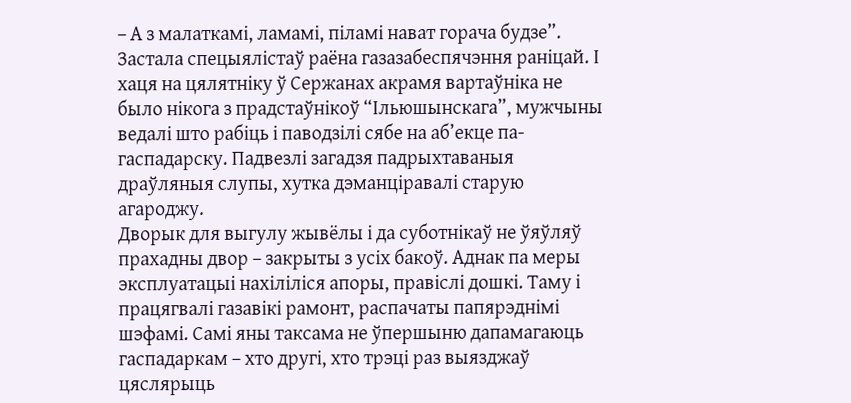– А з малаткамі, ламамі, піламі нават горача будзе”. Застала спецыялістаў раёна газазабеспячэння раніцай. І хаця на цялятніку ў Сержанах акрамя вартаўніка не было нікога з прадстаўнікоў “Ільюшынскага”, мужчыны ведалі што рабіць і паводзілі сябе на аб’екце па-гаспадарску. Падвезлі загадзя падрыхтаваныя драўляныя слупы, хутка дэманціравалі старую агароджу.
Дворык для выгулу жывёлы і да суботнікаў не ўяўляў прахадны двор – закрыты з усіх бакоў. Аднак па меры эксплуатацыі нахіліліся апоры, правіслі дошкі. Таму і працягвалі газавікі рамонт, распачаты папярэднімі шэфамі. Самі яны таксама не ўпершыню дапамагаюць гаспадаркам – хто другі, хто трэці раз выязджаў цяслярыць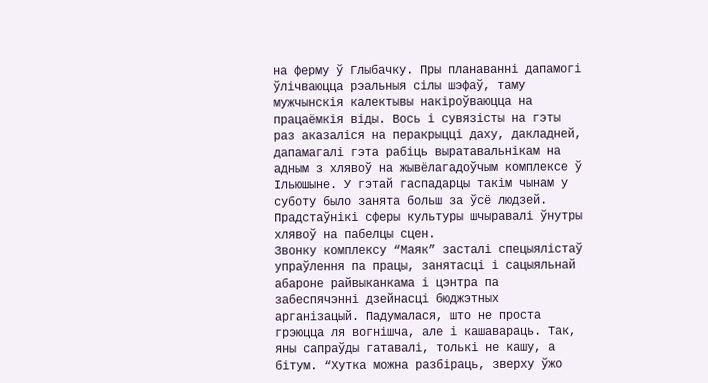на ферму ў Глыбачку. Пры планаванні дапамогі ўлічваюцца рэальныя сілы шэфаў, таму мужчынскія калектывы накіроўваюцца на працаёмкія віды. Вось і сувязісты на гэты раз аказаліся на перакрыцці даху, дакладней, дапамагалі гэта рабіць выратавальнікам на адным з хлявоў на жывёлагадоўчым комплексе ў Ільюшыне. У гэтай гаспадарцы такім чынам у суботу было занята больш за ўсё людзей. Прадстаўнікі сферы культуры шчыравалі ўнутры хлявоў на пабелцы сцен.
Звонку комплексу “Маяк” засталі спецыялістаў упраўлення па працы, занятасці і сацыяльнай абароне райвыканкама і цэнтра па забеспячэнні дзейнасці бюджэтных арганізацый. Падумалася, што не проста грэюцца ля вогнішча, але і кашавараць. Так, яны сапраўды гатавалі, толькі не кашу, а бітум. “Хутка можна разбіраць, зверху ўжо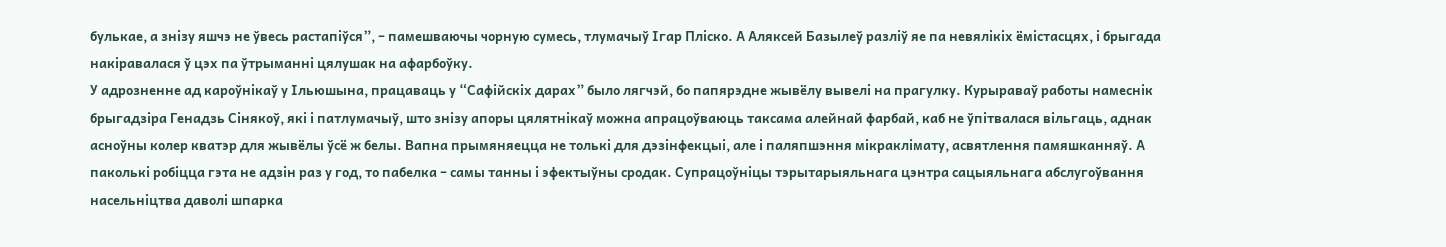булькае, а знізу яшчэ не ўвесь растапіўся”, – памешваючы чорную сумесь, тлумачыў Ігар Пліско. А Аляксей Базылеў разліў яе па невялікіх ёмістасцях, і брыгада накіравалася ў цэх па ўтрыманні цялушак на афарбоўку.
У адрозненне ад кароўнікаў у Ільюшына, працаваць у “Сафійскіх дарах” было лягчэй, бо папярэдне жывёлу вывелі на прагулку. Курыраваў работы намеснік брыгадзіра Генадзь Сінякоў, які і патлумачыў, што знізу апоры цялятнікаў можна апрацоўваюць таксама алейнай фарбай, каб не ўпітвалася вільгаць, аднак асноўны колер кватэр для жывёлы ўсё ж белы. Вапна прымяняецца не толькі для дэзінфекцыі, але і паляпшэння мікраклімату, асвятлення памяшканняў. А паколькі робіцца гэта не адзін раз у год, то пабелка – самы танны і эфектыўны сродак. Супрацоўніцы тэрытарыяльнага цэнтра сацыяльнага абслугоўвання насельніцтва даволі шпарка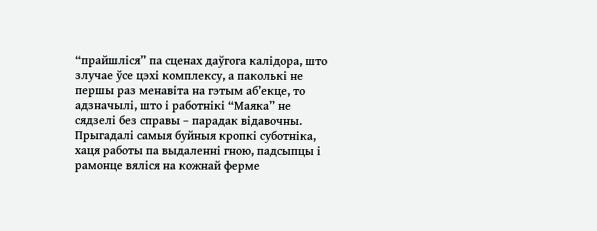“прайшліся” па сценах даўгога калідора, што злучае ўсе цэхі комплексу, а паколькі не першы раз менавіта на гэтым аб’екце, то адзначылі, што і работнікі “Маяка” не сядзелі без справы – парадак відавочны.
Прыгадалі самыя буйныя кропкі суботніка, хаця работы па выдаленні гною, падсыпцы і рамонце вяліся на кожнай ферме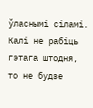ўласнымі сіламі. Калі не рабіць гэтага штодня, то не будзе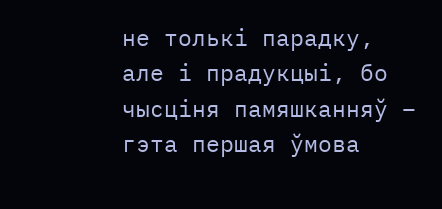не толькі парадку, але і прадукцыі, бо чысціня памяшканняў – гэта першая ўмова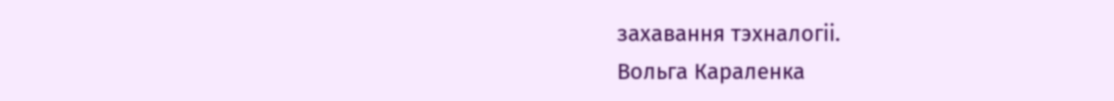захавання тэхналогіі.
Вольга Караленка